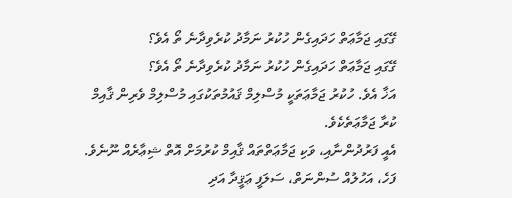ގޭގައި ޖަމާޢަތް ހަދައިގެން ހުކުރު ނަމާދު ކުރެވިދާނެ ތޯ އެވެ؟
ގޭގައި ޖަމާޢަތް ހަދައިގެން ހުކުރު ނަމާދު ކުރެވިދާނެ ތޯ އެވެ؟
އަޚާ އެވެ. ހުކުރު ޖަމާޢަތަކީ މުސްލިމް ޤައުމުތަކުގައި މުސްލިމް ވެރިން ޤާއިމް ކުރާ ޖަމާޢަތެކެވެ.
އެއީ ފަރުދުންނާއި، ވަކި ޖަމާޢަތްތައް ޤާއިމް ކުރުމަށް އޮތް ޝިޢާރެއް ނޫނެވެ. ފަހެ، އަހުލުއް ސުންނަތް، ސަލަފީ ޢަޤީދާ އަދި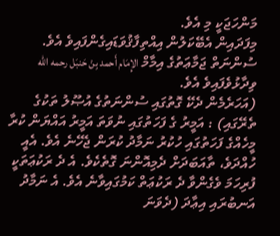މަންހަޖަކީ މި އެވެ.
މިފަދައިން އެބޭކަލުން އިއްތިފާޤުވަޑައިގެންފައިވެ އެވެ. ސުންނަތް ޖަމާޢަތުގެ އިމާމް الإِمَام أَحمد بِنْ حَنبَل رحمه الله ވިދާޅުވެފައިވެ އެވެ.
(އަހަރެމެން ދެކޭ ގޮތުގައި ސުންނަތުގެ އުޞޫލު ތަކުގެ ތެރޭގައި) : އަމީރު ގެ ފަހަތުގައި ނުވަތަ އަމީރު އައްޔަން ކުރާ މީހެއްގެ ފަހަތުގައި ހުކުރު ނަމާދު ކުރަން ޖެހޭނެ އެވެ. އެއީ ހުއްދަވެ، ތާއަބަދަށް ދެމިއޮންނަ ގޮތެކެވެ. އެ ދެ ރަކުޢަތަކީ ފުރިހަމަ ވެގެންވާ ދެ ރަކުޢަތް ކަމުގައިވާނެ އެވެ. އެ ނަމާދު އަނބުރައި އިޢާދަ (ދެވަނަ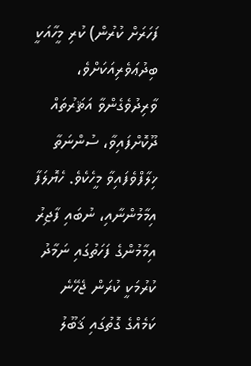ފަހަރަށް ކުރުން) ކުރި މީހާއަކީ ބިދުޢަވެރިއަކަށްވެ، ވާރިދުވެގެންވާ އަޘަރުތައް ދޫކޮށްފައިވާ، ސުންނަތާ ޚިލާފްވެފައިވާ މީހެކެވެ. ހެޔޮލަފާ އިމާމުންނާއި، ނުބައި ފާޖިރު އިމާމުންގެ ފަހަތުގައި ނަމާދު ކުރުމަކީ ކުރަން ޖެހޭނެ ކަމެއްގެ ގޮތުގައި ޤަބޫލު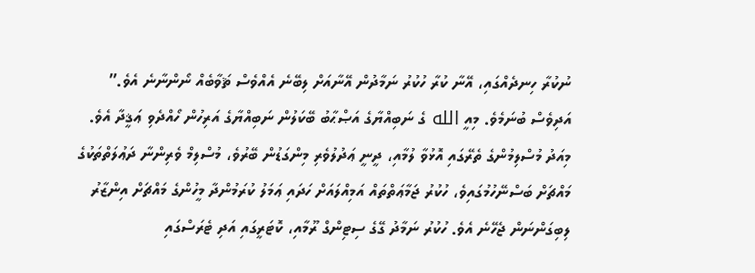ނުކުރާ ހިނދެއްގައި، އޭނާ ކުރާ ހުކުރު ނަމާދުން އޭނާއަށް ލިބޭނެ އެއްވެސް ޘަވާބެއް ނޯންނާނެ އެވެ.”
އަދިވެސް ބުނަމެވެ. މިއީ الله ގެ ނަބިއްޔާގެ އަޞްޙާބު ބޭކަލުން ނަބިއްޔާގެ އަރިހުން ހޯއްދެވި ޢަޤީދާ އެވެ.
މިއަދު މުސްލިމުންގެ ތެރޭގައި އޮޅުވާ ލުމާއި، ދީނީ ޢަދުލުވެރި މިންގަޑުން ބޭރުވެ، މުސްލިމް ވެރިންނާ ދަޢުލަތްތަކުގެ މައްޗަށް ބަސްނޭހުމުގައިވެ، ހުކުރު ޖަމާޢަތްތައް އަމިއްލައަށް ހަދައި ޢަމަލު ކުރަމުންދާ މީހުންގެ މައްޗަށް އިންޒާރު ލިބިގަންނަން ޖެހޭނެ އެވެ. ހުކުރު ނަމާދު ގޭގެ ސިޓިންގް ރޫމާއި، ކޮޓަރީގައި އަދި ޓެރަސްގައި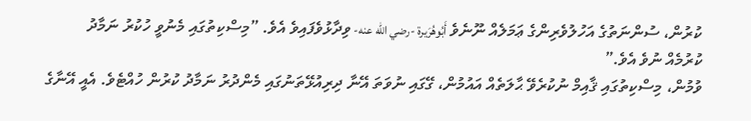ކުރުން، ސުންނަތުގެ އަހުލުވެރިންގެ ޢަމަލެއް ނޫނެވެ أَبُوهُرَيرة -رضي الله عنه- ވިދާޅުވެފައިވެ އެވެ. ”މިސްކިތުގައި މެނުވީ ހުކުރު ނަމާދު ކުރުމެއް ނުވެ އެވެ.”
ވުމުން، މިސްކިތުގައި ޤާއިމް ނުކުރެވޭ ޙާލަތެއް އައުމުން، ގޭގައި ނުވަތަ އޭނާ ދިރިއުޅޭތަނުގައި މެންދުރު ނަމާދު ކުރުން ހުއްޓެވެ. އެއީ އޭނާގެ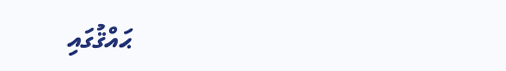ޙައްޤުގައި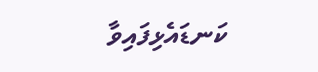ކަނޑައެޅިފައިވާ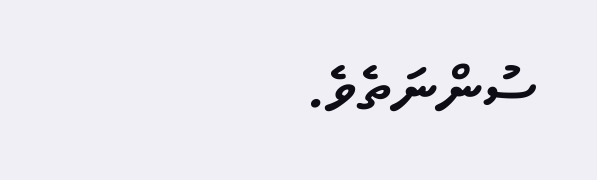ސުންނަތެވެ.